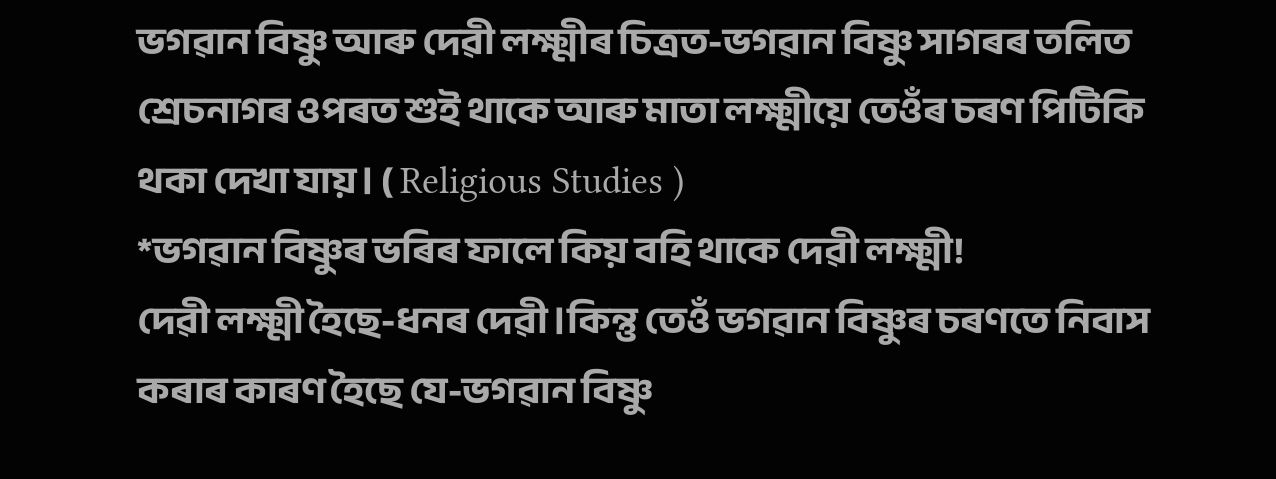ভগৱান বিষ্ণু আৰু দেৱী লক্ষ্মীৰ চিত্ৰত-ভগৱান বিষ্ণু সাগৰৰ তলিত শ্ৰেচনাগৰ ওপৰত শুই থাকে আৰু মাতা লক্ষ্মীয়ে তেওঁৰ চৰণ পিটিকি থকা দেখা যায়। ( Religious Studies )
*ভগৱান বিষ্ণুৰ ভৰিৰ ফালে কিয় বহি থাকে দেৱী লক্ষ্মী!
দেৱী লক্ষ্মী হৈছে-ধনৰ দেৱী।কিন্তু তেওঁ ভগৱান বিষ্ণুৰ চৰণতে নিবাস কৰাৰ কাৰণ হৈছে যে-ভগৱান বিষ্ণু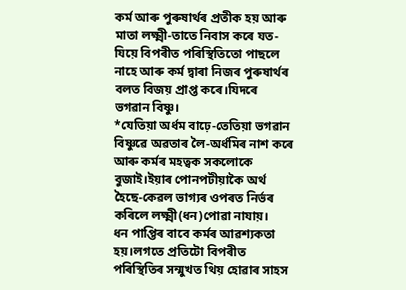কৰ্ম আৰু পুৰুষাৰ্থৰ প্ৰতীক হয় আৰু মাতা লক্ষ্মী-তাতে নিবাস কৰে যত-যিয়ে বিপৰীত পৰিস্থিতিতো পাছলে নাহে আৰু কৰ্ম দ্বাৰা নিজৰ পুৰুষাৰ্থৰ বলত বিজয় প্ৰাপ্ত কৰে।যিদৰে ভগৱান বিষ্ণু।
*যেতিয়া অৰ্ধম বাঢ়ে-তেতিয়া ভগৱান বিষ্ণুৱে অৱতাৰ লৈ-অৰ্ধমিৰ নাশ কৰে আৰু কৰ্মৰ মহত্বক সকলোকে বুজাই।ইয়াৰ পোনপটীয়াকৈ অৰ্থ হৈছে-কেৱল ভাগ্যৰ ওপৰত নিৰ্ভৰ কৰিলে লক্ষ্মী(ধন)পোৱা নাযায়।
ধন পাপ্তিৰ বাবে কৰ্মৰ আৱশ্যকতা হয়।লগতে প্ৰতিটো বিপৰীত পৰিস্থিতিৰ সন্মুখত থিয় হোৱাৰ সাহস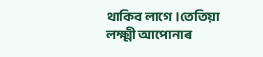থাকিব লাগে।তেতিয়া লক্ষ্মী আপোনাৰ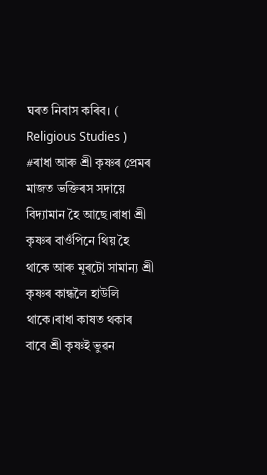ঘৰত নিবাস কৰিব। ( Religious Studies )
#ৰাধা আৰু শ্ৰী কৃষ্ণৰ প্ৰেমৰ মাজত ভক্তিৰস সদায়ে বিদ্যামান হৈ আছে।ৰাধা শ্ৰী কৃষ্ণৰ বাওঁপিনে থিয় হৈ থাকে আৰু মূৰটো সামান্য শ্ৰী কৃষ্ণৰ কান্ধলৈ হাউলি থাকে।ৰাধা কাষত থকাৰ বাবে শ্ৰী কৃষ্ণই ভুৱন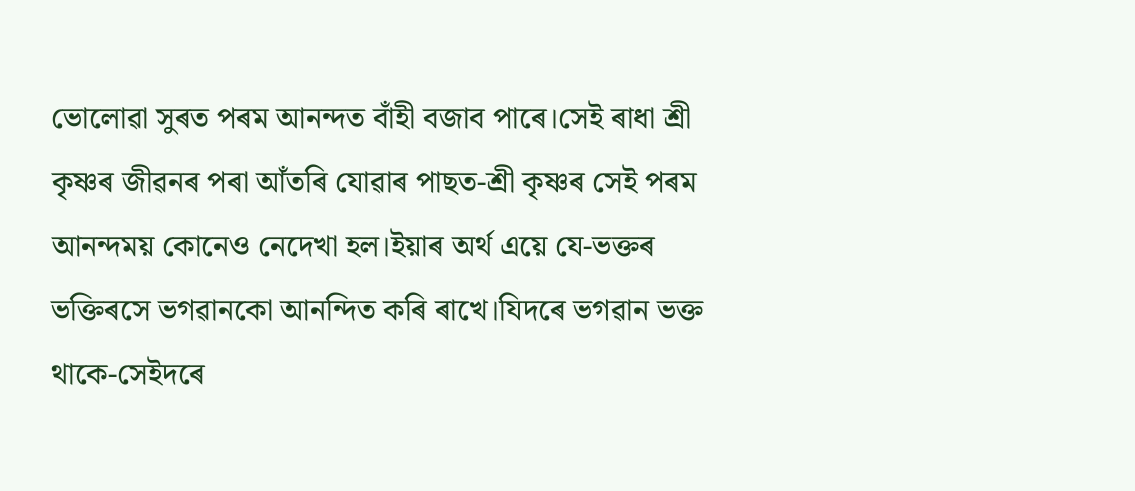ভোলোৱা সুৰত পৰম আনন্দত বাঁহী বজাব পাৰে।সেই ৰাধা শ্ৰী কৃষ্ণৰ জীৱনৰ পৰা আঁতৰি যোৱাৰ পাছত-শ্ৰী কৃষ্ণৰ সেই পৰম আনন্দময় কোনেও নেদেখা হল।ইয়াৰ অৰ্থ এয়ে যে-ভক্তৰ ভক্তিৰসে ভগৱানকো আনন্দিত কৰি ৰাখে।যিদৰে ভগৱান ভক্ত থাকে-সেইদৰে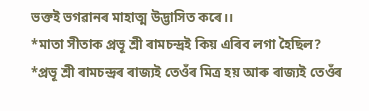ভক্তই ভগৱানৰ মাহাত্ম উদ্ভাসিত কৰে।।
*মাতা সীতাক প্ৰভূ শ্ৰী ৰামচন্দ্ৰই কিয় এৰিব লগা হৈছিল?
*প্ৰভূ শ্ৰী ৰামচন্দ্ৰৰ ৰাজ্যই তেওঁৰ মিত্ৰ হয় আৰু ৰাজ্যই তেওঁৰ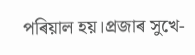পৰিয়াল হয়।প্ৰজাৰ সুখে-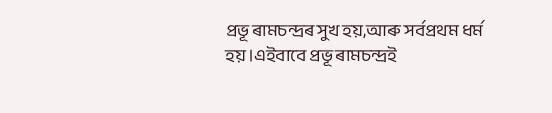প্ৰভূ ৰামচন্দ্ৰৰ সুখ হয়,আৰু সৰ্বপ্ৰথম ধৰ্ম হয়।এইবাবে প্ৰভূ ৰামচন্দ্ৰই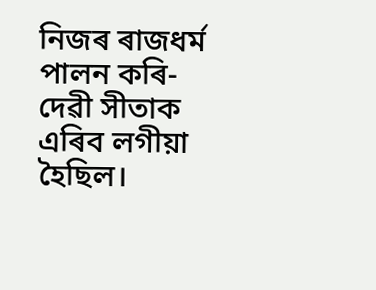নিজৰ ৰাজধৰ্ম পালন কৰি-দেৱী সীতাক এৰিব লগীয়া হৈছিল।